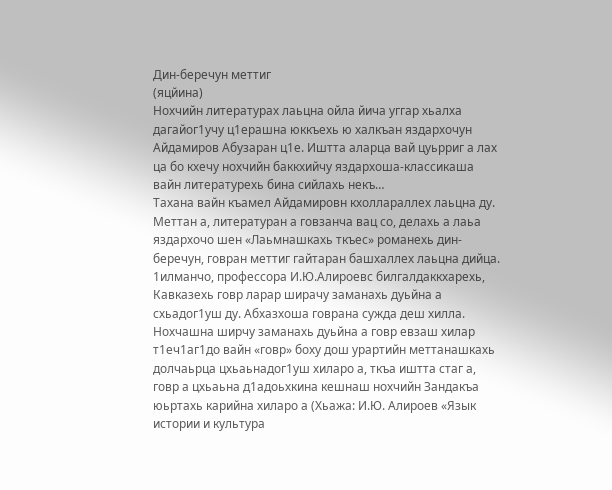Дин-беречун меттиг
(яцйина)
Нохчийн литературах лаьцна ойла йича уггар хьалха дагайог1учу ц1ерашна юккъехь ю халкъан яздархочун Айдамиров Абузаран ц1е. Иштта аларца вай цуьрриг а лах ца бо кхечу нохчийн баккхийчу яздархоша-классикаша вайн литературехь бина сийлахь некъ…
Тахана вайн къамел Айдамировн кхоллараллех лаьцна ду. Меттан а, литературан а говзанча вац со, делахь а лаьа яздархочо шен «Лаьмнашкахь ткъес» романехь дин-беречун, говран меттиг гайтаран башхаллех лаьцна дийца.
1илманчо, профессора И.Ю.Алироевс билгалдаккхарехь, Кавказехь говр ларар ширачу заманахь дуьйна а схьадог1уш ду. Абхазхоша говрана сужда деш хилла. Нохчашна ширчу заманахь дуьйна а говр евзаш хилар т1еч1аг1до вайн «говр» боху дош урартийн меттанашкахь долчаьрца цхьаьнадог1уш хиларо а, ткъа иштта стаг а, говр а цхьаьна д1адоьхкина кешнаш нохчийн Зандакъа юьртахь карийна хиларо а (Хьажа: И.Ю. Алироев «Язык истории и культура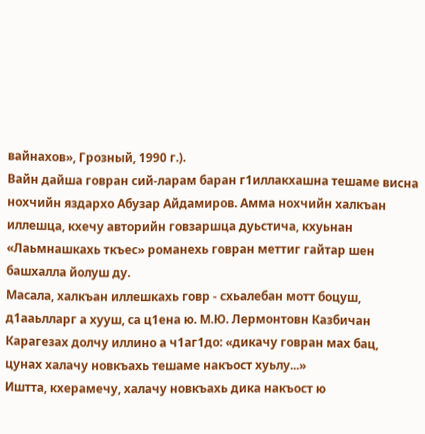вайнахов», Грозный, 1990 г.).
Вайн дайша говран сий-ларам баран г1иллакхашна тешаме висна нохчийн яздархо Абузар Айдамиров. Амма нохчийн халкъан иллешца, кхечу авторийн говзаршца дуьстича, кхуьнан «Лаьмнашкахь ткъес» романехь говран меттиг гайтар шен башхалла йолуш ду.
Масала, халкъан иллешкахь говр - схьалебан мотт боцуш, д1ааьлларг а хууш, са ц1ена ю. М.Ю. Лермонтовн Казбичан Карагезах долчу иллино а ч1аг1до: «дикачу говран мах бац, цунах халачу новкъахь тешаме накъост хуьлу...»
Иштта, кхерамечу, халачу новкъахь дика накъост ю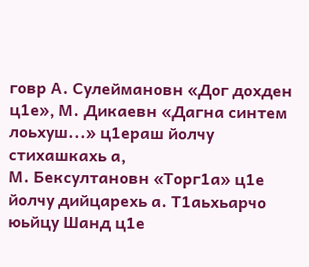говр А. Сулеймановн «Дог дохден ц1е», М. Дикаевн «Дагна синтем лоьхуш...» ц1ераш йолчу стихашкахь а,
М. Бексултановн «Торг1а» ц1е йолчу дийцарехь а. Т1аьхьарчо юьйцу Шанд ц1е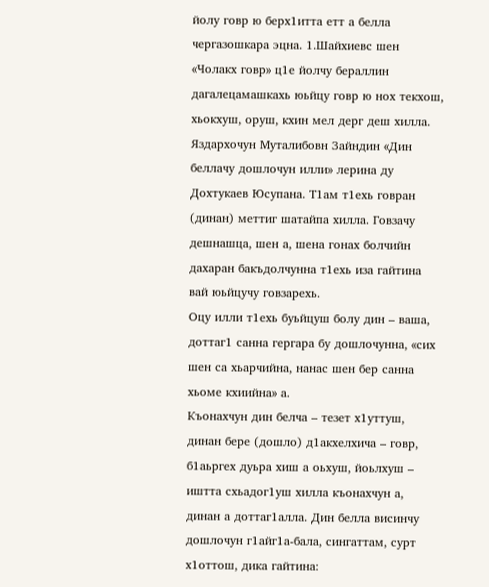йолу говр ю берх1итта етт а белла чергазошкара эцна. 1.Шайхиевс шен «Чолакх говр» ц1е йолчу бераллин дагалецамашкахь юьйцу говр ю нох текхош, хьокхуш, оруш, кхин мел дерг деш хилла.
Яздархочун Муталибовн Зайндин «Дин беллачу дошлочун илли» лерина ду Дохтукаев Юсупана. Т1ам т1ехь говран (динан) меттиг шатайпа хилла. Говзачу дешнашца, шен а, шена гонах болчийн дахаран бакъдолчунна т1ехь иза гайтина вай юьйцучу говзарехь.
Оцу илли т1ехь буьйцуш болу дин – ваша, доттаг1 санна гергара бу дошлочунна, «сих шен са хьарчийна, нанас шен бер санна хьоме кхиийна» а.
Къонахчун дин белча – тезет х1уттуш, динан бере (дошло) д1акхелхича – говр, б1аьргех дуьра хиш а оьхуш, йоьлхуш – иштта схьадог1уш хилла къонахчун а, динан а доттаг1алла. Дин белла висинчу дошлочун г1айг1а-бала, сингаттам, сурт х1оттош, дика гайтина: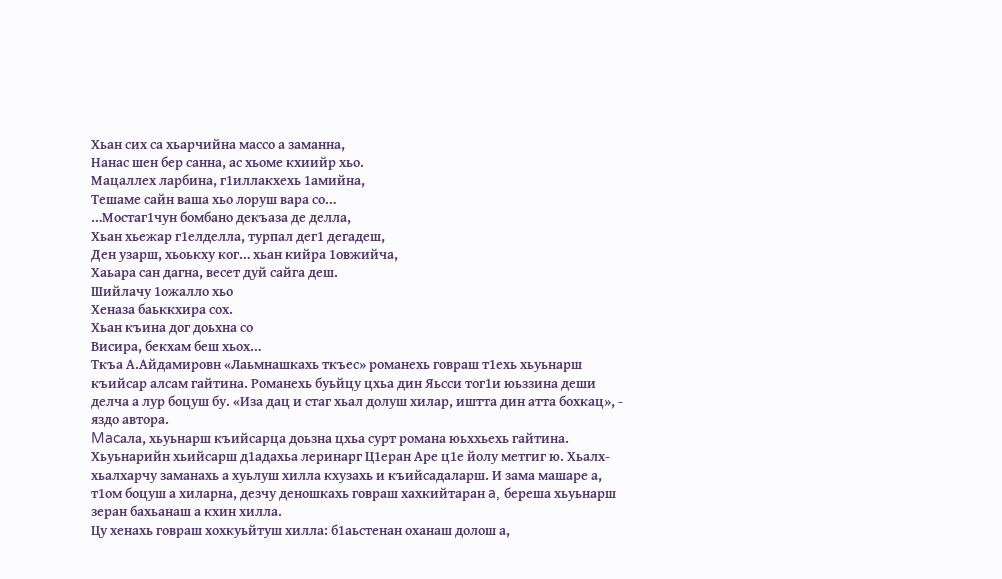Хьан сих са хьарчийна массо а заманна,
Нанас шен бер санна, ас хьоме кхиийр хьо.
Мацаллех ларбина, г1иллакхехь 1амийна,
Тешаме сайн ваша хьо лоруш вара со…
…Мостаг1чун бомбано декъаза де делла,
Хьан хьежар г1елделла, турпал дег1 дегадеш,
Ден узарш, хьоькху ког… хьан кийра 1овжийча,
Хаьара сан дагна, весет дуй сайга деш.
Шийлачу 1ожалло хьо
Хеназа баьккхира сох.
Хьан къина дог доьхна со
Висира, бекхам беш хьох…
Ткъа А.Айдамировн «Лаьмнашкахь ткъес» романехь говраш т1ехь хьуьнарш къийсар алсам гайтина. Романехь буьйцу цхьа дин Яьсси тог1и юьззина деши делча а лур боцуш бу. «Иза дац и стаг хьал долуш хилар, иштта дин атта бохкац», - яздо автора.
Macала, хьуьнарш къийсарца доьзна цхьа сурт романа юьххьехь гайтина. Хьуьнарийн хьийсарш д1адахьа леринарг Ц1еран Аре ц1е йолу метгиг ю. Хьалх-хьалхарчу заманахь а хуьлуш хилла кхузахь и къийсадаларш. И зама машаре а, т1ом боцуш а хиларна, дезчу деношкахь говраш хахкийтаран a, береша хьуьнарш зеран бахьанаш а кхин хилла.
Цу хенахь говраш хохкуьйтуш хилла: б1аьстенан оханаш долош а,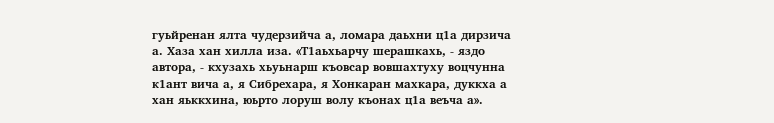гуьйренан ялта чудерзийча а, ломара даьхни ц1а дирзича а. Хаза хан хилла иза. «Т1аьхьарчу шерашкахь, - яздо автора, - кхузахь хьуьнарш къовсар вовшахтуху воцчунна к1ант вича а, я Сибрехара, я Хонкаран махкара, дуккха а хан яьккхина, юьрто лоруш волу къонах ц1а веъча а».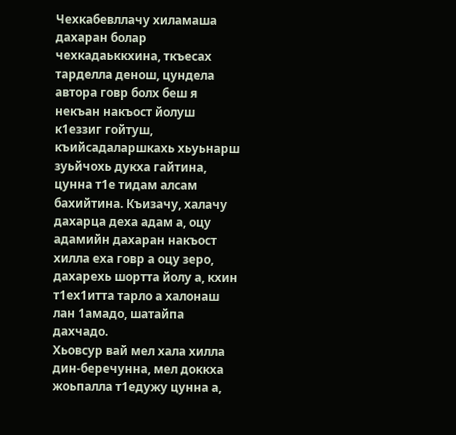Чехкабевллачу хиламаша дахаран болар чехкадаьккхина, ткъесах тарделла денош, цундела автора говр болх беш я некъан накъост йолуш к1еззиг гойтуш, къийсадаларшкахь хьуьнарш зуьйчохь дукха гайтина, цунна т1е тидам алсам бахийтина. Къизачу, халачу дахарца деха адам а, оцу адамийн дахаран накъост хилла еха говр а оцу зеро, дахарехь шортта йолу а, кхин т1ех1итта тарло а халонаш лан 1амадо, шатайпа дахчадо.
Хьовсур вай мел хала хилла дин-беречунна, мел доккха жоьпалла т1едужу цунна а,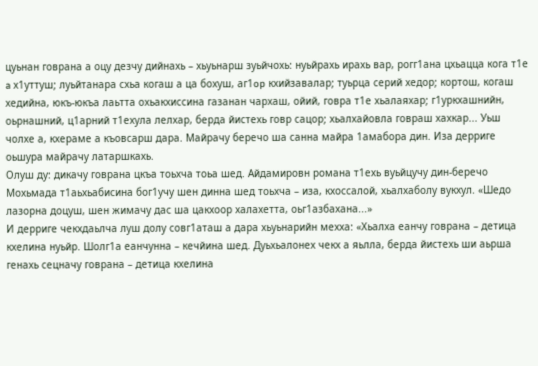цуьнан говрана а оцу дезчу дийнахь – хьуьнарш зуьйчохь: нуьйрахь ирахь вар, рогг1ана цхьацца кога т1е a х1уттуш; луьйтанара схьа когаш а ца бохуш, aг1op кхийзавалар; туьрца серий хедор; кортош, когаш хедийна, юкъ-юкъа лаьтта охьакхиссина газанан чархаш, ойий, говра т1е хьалаяхар; г1уркхашнийн, оьрнашний, ц1арний т1ехула лелхар, берда йистехь говр сацор; хьалхайовла говраш хахкар... Уьш чолхе а, кхераме а къовсарш дара. Майрачу беречо ша санна майра 1амабора дин. Иза дерриге оьшура майрачу латаршкахь.
Олуш ду: дикачу говрана цкъа тоьхча тоьа шед. Айдамировн романа т1ехь вуьйцучу дин-беречо Мохьмада т1аьхьабисина бог1учу шен динна шед тоьхча – иза, кхоссалой, хьалхаболу вукхул. «Шедо лазорна доцуш, шен жимачу дас ша цакхоop халахетта, оьг1азбахана...»
И дерриге чекхдаьлча луш долу совг1аташ а дара хьуьнарийн мехха: «Хьалха еанчу говрана – детица кхелина нуьйр. Шолг1а еанчунна – кечйина шед. Дуьхьалонех чекх а яьлла, берда йистехь ши аьрша генахь сецначу говрана – детица кхелина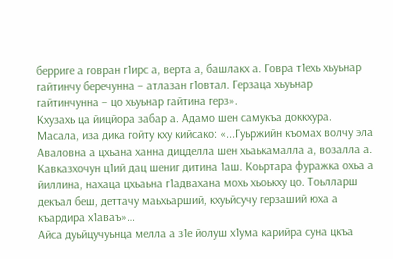берриге а говран г1ирс а, верта а, башлакх а. Говра т1ехь хьуьнар гайтинчу беречунна – атлазан г1овтал. Герзаца хьуьнар гайтинчунна – цо хьуьнар гайтина герз».
Кхузахь ца йицйора забар а. Адамо шен самукъа доккхура. Масала, иза дика гойту кху кийсако: «...Гуьржийн къомах волчу эла Аваловна а цхьана ханна дицделла шен хьаькамалла а, возалла а. Кавказхочун ц1ий дац шениг дитина 1аш. Коьртара фуражка охьа а йиллина, нахаца цхьаьна г1адвахана мохь хьоькху цо. Тоьлларш декъал беш, деттачу маьхьарший, кхуьйсучу герзаший юха а къардира х1аваъ»…
Айса дуьйцучуьнца мелла а з1е йолуш х1ума карийра суна цкъа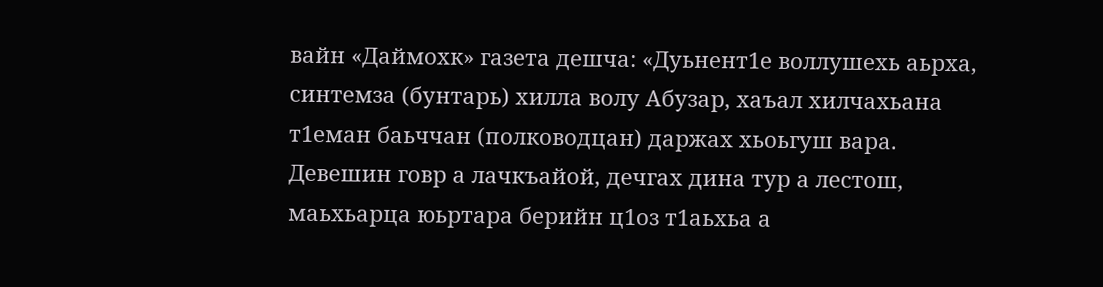вайн «Даймохк» газета дешча: «Дуьнент1е воллушехь аьрха, синтемза (бунтарь) хилла волу Абузар, хаъал хилчахьана т1еман баьччан (полководцан) даржах хьоьгуш вара. Девешин говр а лачкъайой, дечгах дина тур а лестош, маьхьарца юьртара берийн ц1оз т1аьхьа а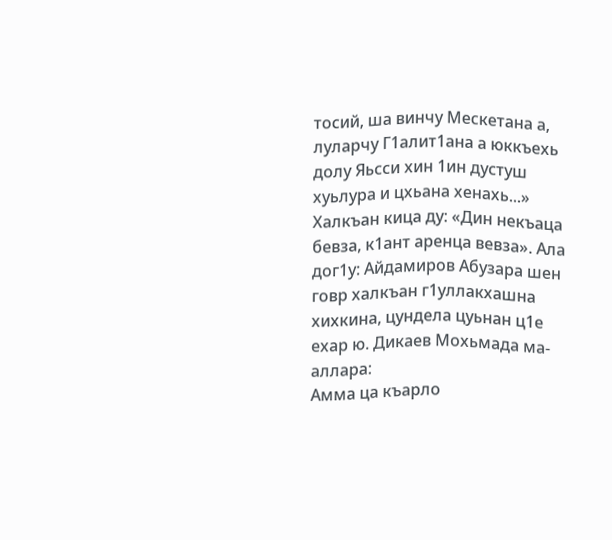тосий, ша винчу Мескетана а, луларчу Г1алит1ана а юккъехь долу Яьсси хин 1ин дустуш хуьлура и цхьана хенахь...»
Халкъан кица ду: «Дин некъаца бевза, к1ант аренца вевза». Ала дог1у: Айдамиров Абузара шен говр халкъан г1уллакхашна хихкина, цундела цуьнан ц1е ехар ю. Дикаев Мохьмада ма-аллара:
Амма ца къарло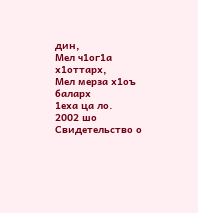дин,
Мел ч1ог1а х1оттарх,
Мел мерза х1оъ баларх
1еха ца ло.
2002 шо
Свидетельство о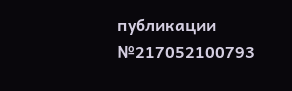публикации №217052100793